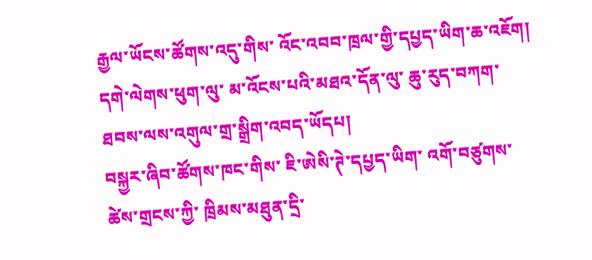རྒྱལ་ཡོངས་ཚོགས་འདུ་གིས་ འོང་འབབ་ཁྲལ་གྱི་དཔྱད་ཡིག་ཆ་འཇོག།
དགེ་ལེགས་ཕུག་ལུ་ མ་འོངས་པའི་མཐའ་དོན་ལུ་ ཆུ་རུད་བཀག་ཐབས་ལས་འགུལ་གྲ་སྒྲིག་འབད་ཡོདཔ།
བསྐྱར་ཞིབ་ཚོགས་ཁང་གིས་ ཇི་ཨེསི་ཊེ་དཔྱད་ཡིག་ འགོ་བཙུགས་ཚེས་གྲངས་ཀྱི་ ཁྲིམས་མཐུན་དྲི་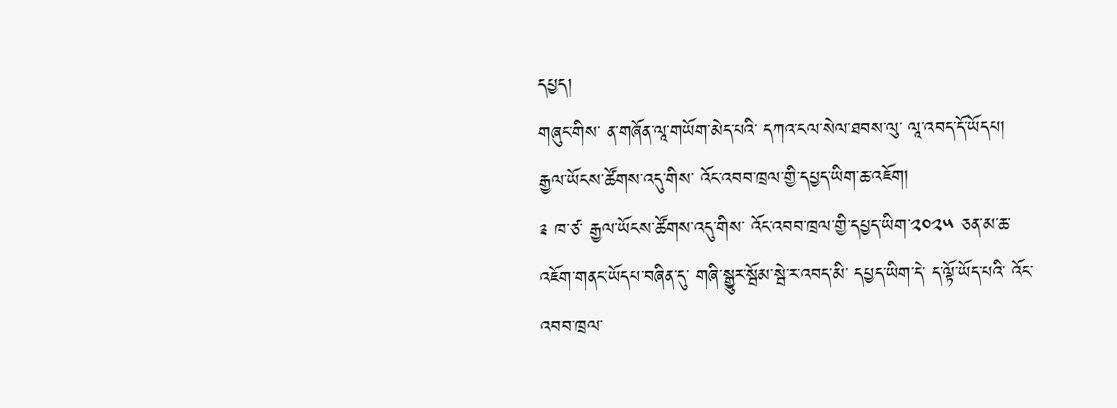དཔྱད།
གཞུང་གིས་ ན་གཞོན་ལཱ་གཡོག་མེད་པའི་ དཀའ་ངལ་སེལ་ཐབས་ལུ་ ལཱ་འབད་དོ་ཡོདཔ།
རྒྱལ་ཡོངས་ཚོགས་འདུ་གིས་ འོང་འབབ་ཁྲལ་གྱི་དཔྱད་ཡིག་ཆ་འཇོག།
༉ ཁ་ཙ་ རྒྱལ་ཡོངས་ཚོགས་འདུ་གིས་ འོང་འབབ་ཁྲལ་གྱི་དཔྱད་ཡིག་༢༠༢༥ ཅན་མ་ཆ་འཇོག་གནང་ཡོདཔ་བཞིན་དུ་ གཞི་སྒྱུར་སྦོམ་སྦེ་ར་འབད་མི་ དཔྱད་ཡིག་དེ་ ད་ལྟོ་ཡོད་པའི་ འོང་འབབ་ཁྲལ་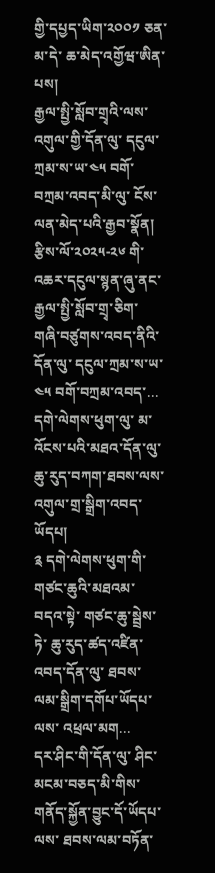གྱི་དཔྱད་ཡིག་༢༠༠༡ ཅན་མ་དེ་ ཆ་མེད་འགྱོཝ་ཨིན་པས།
རྒྱལ་སྤྱི་སློབ་གྲྭའི་ལས་འགུལ་གྱི་དོན་ལུ་ དངུལ་ཀྲམ་ས་ཡ་༤༥ བགོ་བཀྲམ་འབད་མི་ལུ་ ངོས་ལན་མེད་པའི་རྒྱབ་སྣོན།
རྩིས་ལོ་༢༠༢༥-༢༦ གི་ འཆར་དངུལ་སྙན་ཞུ་ནང་ རྒྱལ་སྤྱི་སློབ་གྲྭ་ཅིག་ གཞི་བཙུགས་འབད་ནིའི་དོན་ལུ་ དངུལ་ཀྲམ་ས་ཡ་༤༥ བགོ་བཀྲམ་འབད་...
དགེ་ལེགས་ཕུག་ལུ་ མ་འོངས་པའི་མཐའ་དོན་ལུ་ ཆུ་རུད་བཀག་ཐབས་ལས་འགུལ་གྲ་སྒྲིག་འབད་ཡོདཔ།
༉ དགེ་ལེགས་ཕུག་གི་ གཙང་ཆུའི་མཐའམ་བདའ་སྟེ་ གཙང་ཆུ་སྦྲེས་ཏེ་ ཆུ་རུད་ཚད་འཛིན་འབད་དོན་ལུ་ ཐབས་ལམ་སྒྲིག་དགོཔ་ཡོདཔ་ལས་ འཕྲལ་མག...
དར་ཤིང་གི་དོན་ལུ་ ཤིང་མངམ་བཅད་མི་གིས་ གནོད་སྐྱོན་བྱུང་དོ་ཡོདཔ་ལས་ ཐབས་ལམ་བཏོན་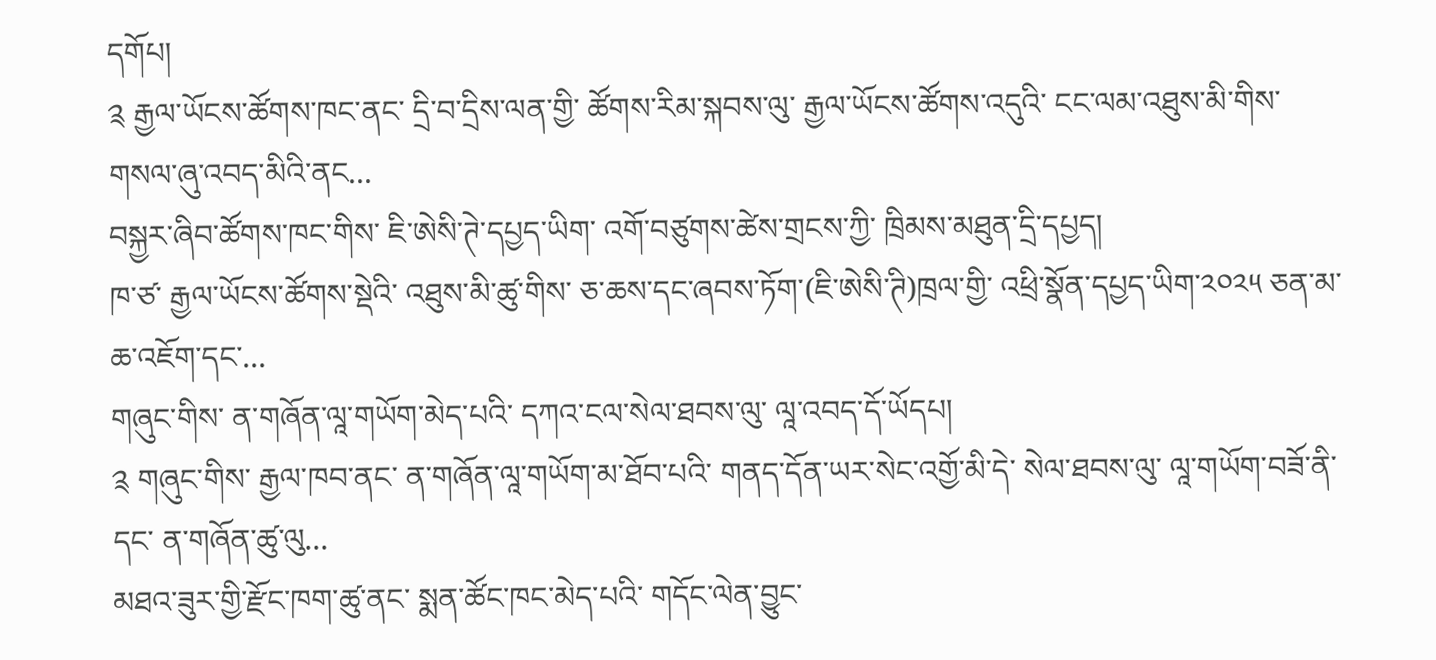དགོཔ།
༉ རྒྱལ་ཡོངས་ཚོགས་ཁང་ནང་ དྲི་བ་དྲིས་ལན་གྱི་ ཚོགས་རིམ་སྐབས་ལུ་ རྒྱལ་ཡོངས་ཚོགས་འདུའི་ ངང་ལམ་འཐུས་མི་གིས་ གསལ་ཞུ་འབད་མིའི་ནང...
བསྐྱར་ཞིབ་ཚོགས་ཁང་གིས་ ཇི་ཨེསི་ཊེ་དཔྱད་ཡིག་ འགོ་བཙུགས་ཚེས་གྲངས་ཀྱི་ ཁྲིམས་མཐུན་དྲི་དཔྱད།
ཁ་ཙ་ རྒྱལ་ཡོངས་ཚོགས་སྡེའི་ འཐུས་མི་ཚུ་གིས་ ཅ་ཆས་དང་ཞབས་ཏོག་(ཇི་ཨེསི་ཊི)ཁྲལ་གྱི་ འཕྲི་སྣོན་དཔྱད་ཡིག་༢༠༢༥ ཅན་མ་ ཆ་འཇོག་དང་...
གཞུང་གིས་ ན་གཞོན་ལཱ་གཡོག་མེད་པའི་ དཀའ་ངལ་སེལ་ཐབས་ལུ་ ལཱ་འབད་དོ་ཡོདཔ།
༉ གཞུང་གིས་ རྒྱལ་ཁབ་ནང་ ན་གཞོན་ལཱ་གཡོག་མ་ཐོབ་པའི་ གནད་དོན་ཡར་སེང་འགྱོ་མི་དེ་ སེལ་ཐབས་ལུ་ ལཱ་གཡོག་བཟོ་ནི་དང་ ན་གཞོན་ཚུ་ལུ...
མཐའ་ཟུར་གྱི་རྫོང་ཁག་ཚུ་ནང་ སྨན་ཚོང་ཁང་མེད་པའི་ གདོང་ལེན་བྱུང་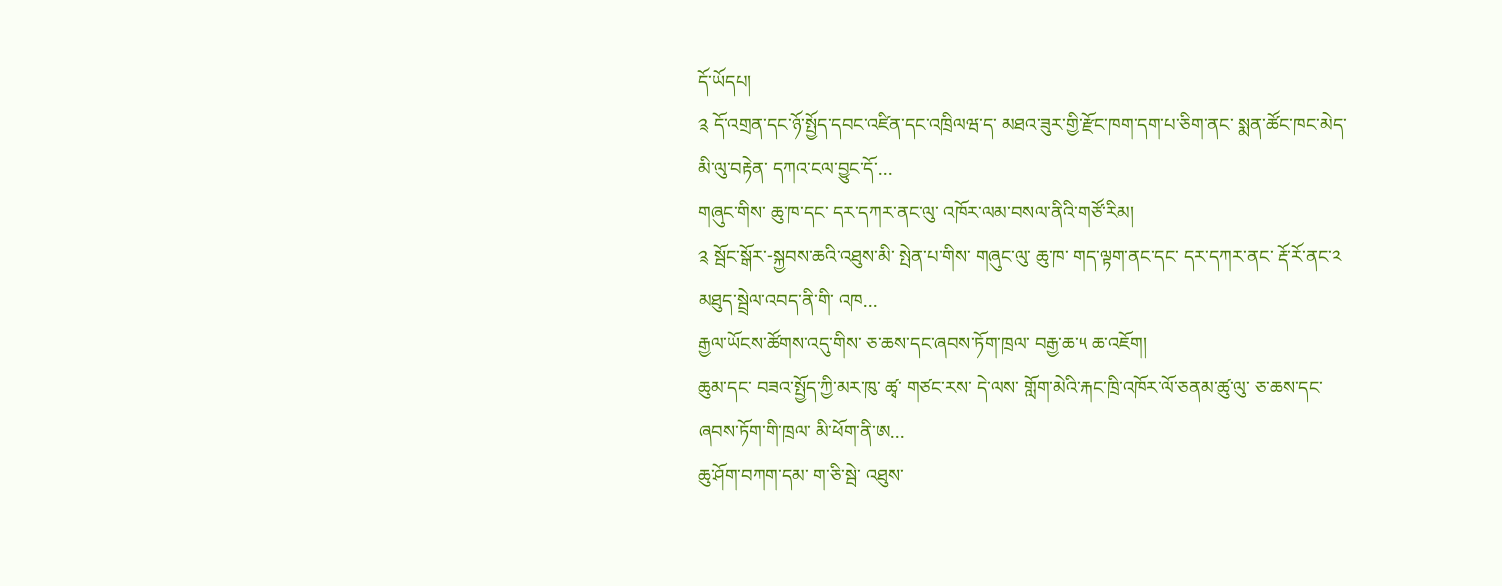དོ་ཡོདཔ།
༉ དོ་འགྲན་དང་ཉོ་སྤྱོད་དབང་འཛིན་དང་འཁྲིལཝ་ད་ མཐའ་ཟུར་གྱི་རྫོང་ཁག་དག་པ་ཅིག་ནང་ སྨན་ཚོང་ཁང་མེད་མི་ལུ་བརྟེན་ དཀའ་ངལ་བྱུང་དོ་...
གཞུང་གིས་ ཆུ་ཁ་དང་ དར་དཀར་ནང་ལུ་ འཁོར་ལམ་བསལ་ནིའི་གཙོ་རིམ།
༉ སྦོང་སྒོར་-སྐྱབས་ཆའི་འཐུས་མི་ སྤེན་པ་གིས་ གཞུང་ལུ་ ཆུ་ཁ་ གད་ལྟག་ནང་དང་ དར་དཀར་ནང་ རྡོ་རོ་ནང་༢ མཐུད་སྦྲེལ་འབད་ནི་གི་ འཁ...
རྒྱལ་ཡོངས་ཚོགས་འདུ་གིས་ ཅ་ཆས་དང་ཞབས་ཏོག་ཁྲལ་ བརྒྱ་ཆ་༥ ཆ་འཇོག།
ཆུམ་དང་ བཟའ་སྤྱོད་ཀྱི་མར་ཁུ་ ཚྭ་ གཙང་རས་ དེ་ལས་ གློག་མེའི་རྐང་ཁྲི་འཁོར་ལོ་ཅནམ་ཚུ་ལུ་ ཅ་ཆས་དང་ཞབས་ཏོག་གི་ཁྲལ་ མི་ཕོག་ནི་ཨ...
ཆུ་ཤོག་བཀག་དམ་ ག་ཅི་སྦེ་ འཐུས་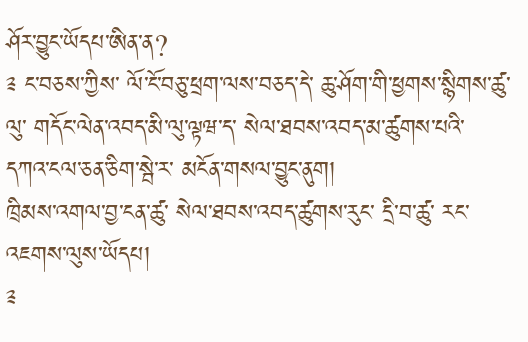ཤོར་བྱུང་ཡོདཔ་ཨིན་ན?
༉ ང་བཅས་ཀྱིས་ ལོ་ངོ་བཅུ་ཕྲག་ལས་བཅད་དེ་ ཆུ་ཤོག་གི་ཕྱགས་སྙིགས་ཚུ་ལུ་ གདོང་ལེན་འབད་མི་ལུ་ལྟཝ་ད་ སེལ་ཐབས་འབད་མ་ཚུགས་པའི་ དཀའ་ངལ་ཅན་ཅིག་སྦེ་ར་ མངོན་གསལ་བྱུང་ནུག།
ཁྲིམས་འགལ་བྱ་ངན་ཚུ་ སེལ་ཐབས་འབད་ཚུགས་རུང་ དྲི་བ་ཚུ་ རང་འཇགས་ལུས་ཡོདཔ།
༉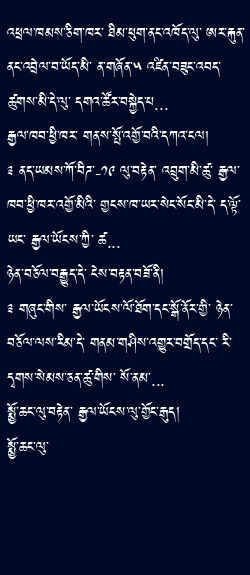འཕྲལ་ཁམས་ཅིག་ཁར་ ཐིམ་ཕུག་ནང་འཁོད་ལུ་ ཨར་རྐུན་ནང་འབྲེལ་བ་ཡོད་མི་ ན་གཞོན་༥ འཛིན་བཟུང་འབད་ཚུགས་མི་དེ་ལུ་ དགའ་ཚོར་བསྐྱེད་པ...
རྒྱལ་ཁབ་ཕྱི་ཁར་ གནས་སྤོ་འགྱོ་བའི་དཀའ་ངལ།
༉ ནད་ཡམས་ཀོ་བིཌ་-༡༩ ལུ་བརྟེན་ འབྲུག་མི་ཚུ་ རྒྱལ་ཁབ་ཕྱི་ཁར་འགྱོ་མིའི་ གྱངས་ཁ་ཡར་སེང་སོང་མི་དེ་ ད་ལྟོ་ཡང་ རྒྱལ་ཡོངས་ཀྱི་ ཚ...
ཉེན་བཅོལ་བརྒྱུད་དེ་ ངེས་བརྟན་བཟོ་ནི།
༉ གཞུང་གིས་ རྒྱལ་ཡོངས་ལོ་ཐོག་དང་སྒོ་ནོར་གྱི་ ཉེན་བཅོལ་ལས་རིམ་དེ་ གནམ་གཤིས་འགྱུར་བགྲོད་དང་ རི་དྭགས་སེམས་ཅན་ཚུ་གིས་ སོ་ནམ་...
སྨྱོ་ཆང་ལུ་བརྟེན་ རྒྱལ་ཡོངས་ལུ་གྱོང་རྒུད།
སྨྱོ་ཆང་ལུ་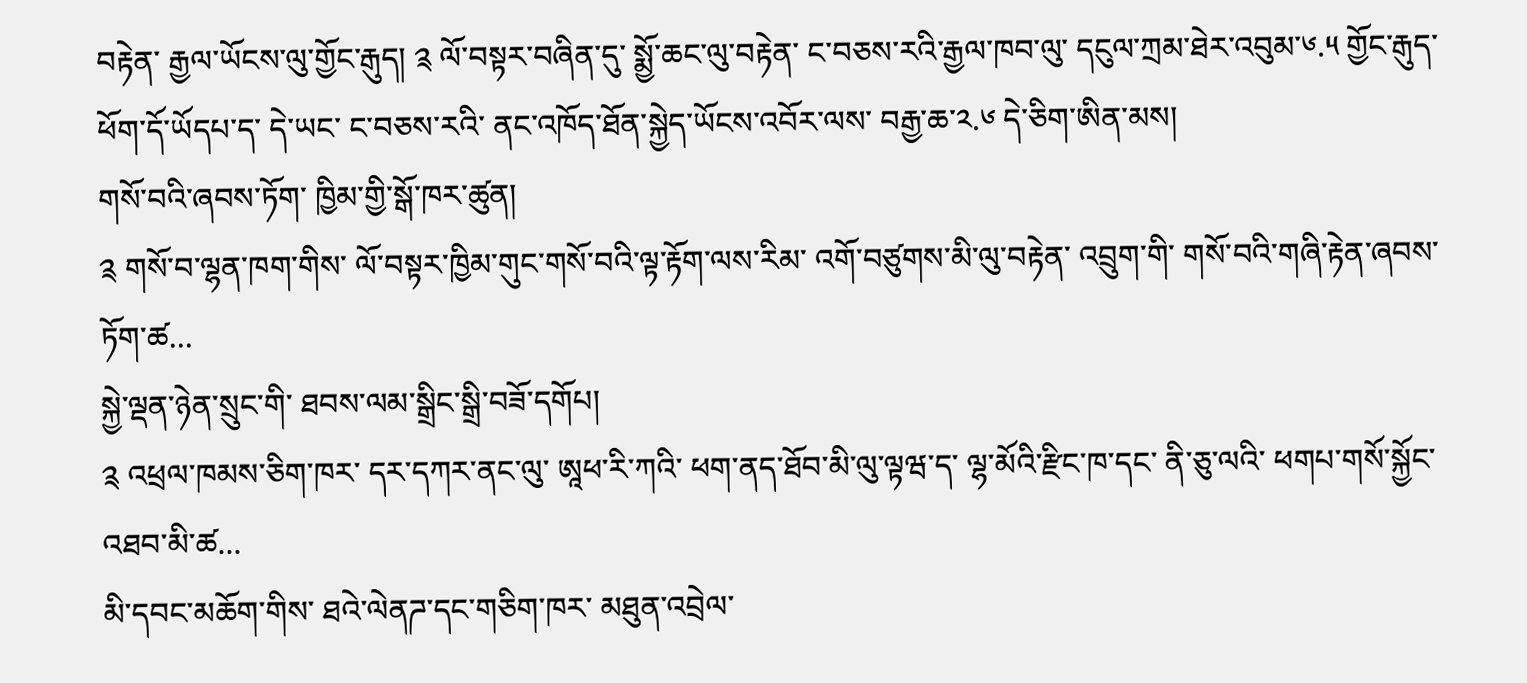བརྟེན་ རྒྱལ་ཡོངས་ལུ་གྱོང་རྒུད། ༉ ལོ་བསྟར་བཞིན་དུ་ སྨྱོ་ཆང་ལུ་བརྟེན་ ང་བཅས་རའི་རྒྱལ་ཁབ་ལུ་ དངུལ་ཀྲམ་ཐེར་འབུམ་༦.༥ གྱོང་རྒུད་ཕོག་དོ་ཡོདཔ་ད་ དེ་ཡང་ ང་བཅས་རའི་ ནང་འཁོད་ཐོན་སྐྱེད་ཡོངས་འབོར་ལས་ བརྒྱ་ཆ་༢.༦ དེ་ཅིག་ཨིན་མས།
གསོ་བའི་ཞབས་ཏོག་ ཁྱིམ་གྱི་སྒོ་ཁར་ཚུན།
༉ གསོ་བ་ལྷན་ཁག་གིས་ ལོ་བསྟར་ཁྱིམ་གུང་གསོ་བའི་ལྟ་རྟོག་ལས་རིམ་ འགོ་བཙུགས་མི་ལུ་བརྟེན་ འབྲུག་གི་ གསོ་བའི་གཞི་རྟེན་ཞབས་ཏོག་ཚ...
སྐྱེ་ལྡན་ཉེན་སྲུང་གི་ ཐབས་ལམ་སྒྲིང་སྒྲི་བཟོ་དགོཔ།
༉ འཕྲལ་ཁམས་ཅིག་ཁར་ དར་དཀར་ནང་ལུ་ ཨཱཕ་རི་ཀའི་ ཕག་ནད་ཐོབ་མི་ལུ་ལྟཝ་ད་ ལྷ་མོའི་རྫིང་ཁ་དང་ ནི་ཅུ་ལའི་ ཕགཔ་གསོ་སྐྱོང་འཐབ་མི་ཚ...
མི་དབང་མཆོག་གིས་ ཐའེ་ལེནཌ་དང་གཅིག་ཁར་ མཐུན་འབྲེལ་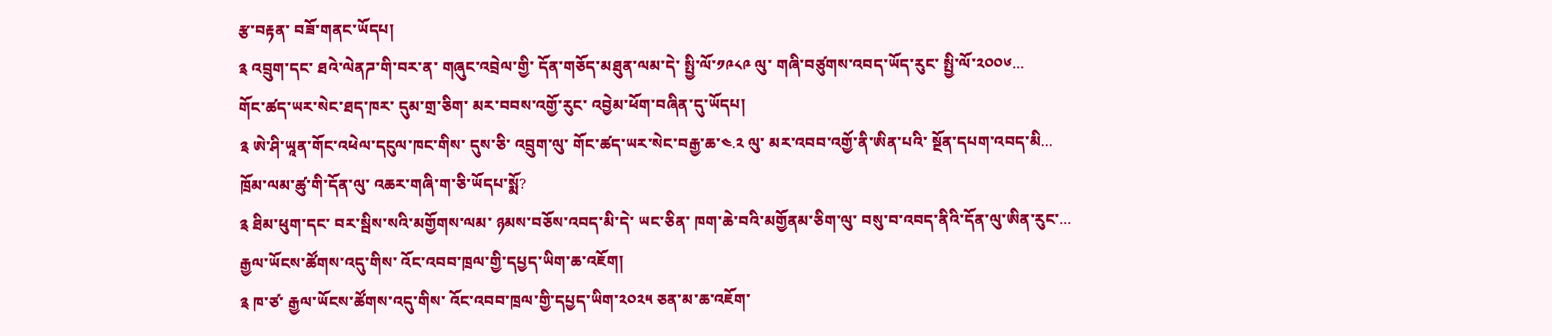རྩ་བརྟན་ བཟོ་གནང་ཡོདཔ།
༉ འབྲུག་དང་ ཐའེ་ལེནཌ་གི་བར་ན་ གཞུང་འབྲེལ་གྱི་ དོན་གཅོད་མཐུན་ལམ་དེ་ སྤྱི་ལོ་༡༩༨༩ ལུ་ གཞི་བཙུགས་འབད་ཡོད་རུང་ སྤྱི་ལོ་༢༠༠༦...
གོང་ཚད་ཡར་སེང་ཐད་ཁར་ དུམ་གྲ་ཅིག་ མར་བབས་འགྱོ་རུང་ འབྱེམ་ཕོག་བཞིན་དུ་ཡོདཔ།
༉ ཨེ་ཤི་ཡཱན་གོང་འཕེལ་དངུལ་ཁང་གིས་ དུས་ཅི་ འབྲུག་ལུ་ གོང་ཚད་ཡར་སེང་བརྒྱ་ཆ་༤.༢ ལུ་ མར་འབབ་འགྱོ་ནི་ཨིན་པའི་ སྔོན་དཔག་འབད་མི...
ཁྲོམ་ལམ་ཚུ་གི་དོན་ལུ་ འཆར་གཞི་ག་ཅི་ཡོདཔ་སྨོ?
༉ ཐིམ་ཕུག་དང་ བར་སྦིས་སའི་མགྱོགས་ལམ་ ཉམས་བཅོས་འབད་མི་དེ་ ཡང་ཅིན་ ཁག་ཆེ་བའི་མགྱོནམ་ཅིག་ལུ་ བསུ་བ་འབད་ནིའི་དོན་ལུ་ཨིན་རུང་...
རྒྱལ་ཡོངས་ཚོགས་འདུ་གིས་ འོང་འབབ་ཁྲལ་གྱི་དཔྱད་ཡིག་ཆ་འཇོག།
༉ ཁ་ཙ་ རྒྱལ་ཡོངས་ཚོགས་འདུ་གིས་ འོང་འབབ་ཁྲལ་གྱི་དཔྱད་ཡིག་༢༠༢༥ ཅན་མ་ཆ་འཇོག་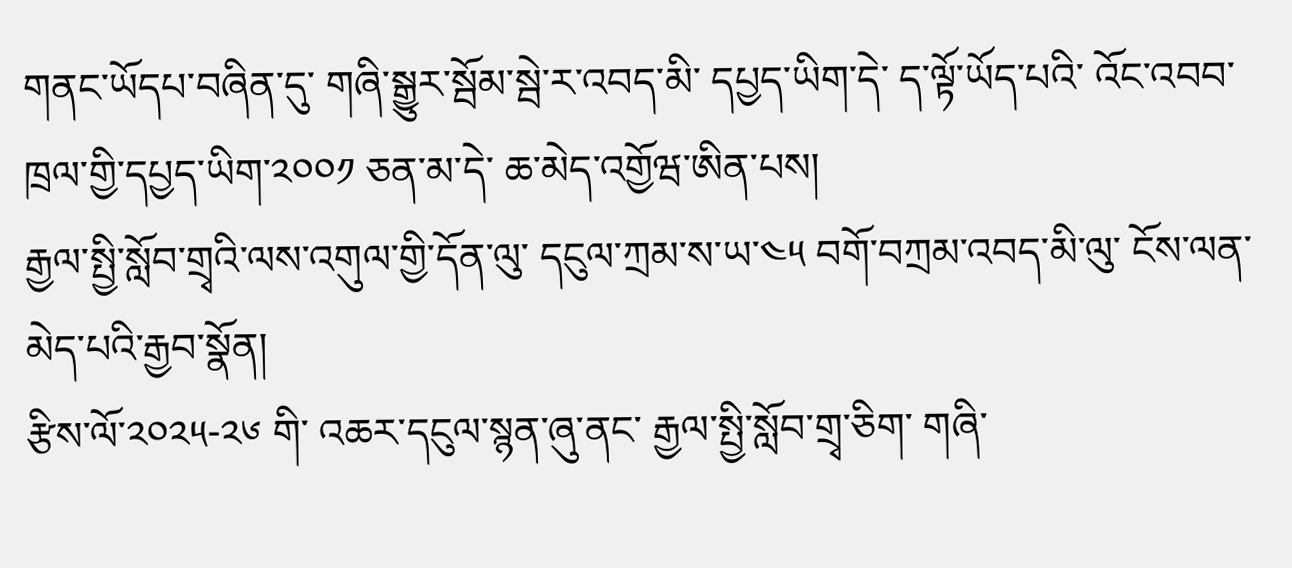གནང་ཡོདཔ་བཞིན་དུ་ གཞི་སྒྱུར་སྦོམ་སྦེ་ར་འབད་མི་ དཔྱད་ཡིག་དེ་ ད་ལྟོ་ཡོད་པའི་ འོང་འབབ་ཁྲལ་གྱི་དཔྱད་ཡིག་༢༠༠༡ ཅན་མ་དེ་ ཆ་མེད་འགྱོཝ་ཨིན་པས།
རྒྱལ་སྤྱི་སློབ་གྲྭའི་ལས་འགུལ་གྱི་དོན་ལུ་ དངུལ་ཀྲམ་ས་ཡ་༤༥ བགོ་བཀྲམ་འབད་མི་ལུ་ ངོས་ལན་མེད་པའི་རྒྱབ་སྣོན།
རྩིས་ལོ་༢༠༢༥-༢༦ གི་ འཆར་དངུལ་སྙན་ཞུ་ནང་ རྒྱལ་སྤྱི་སློབ་གྲྭ་ཅིག་ གཞི་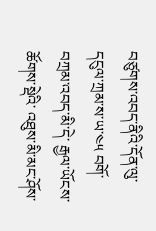བཙུགས་འབད་ནིའི་དོན་ལུ་ དངུལ་ཀྲམ་ས་ཡ་༤༥ བགོ་བཀྲམ་འབད་མི་དེ་ རྒྱལ་ཡོངས་ཚོགས་སྡེའི་ འཐུས་མི་མང་ཤོས་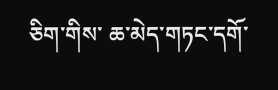ཅིག་གིས་ ཆ་མེད་གཏང་དགོ་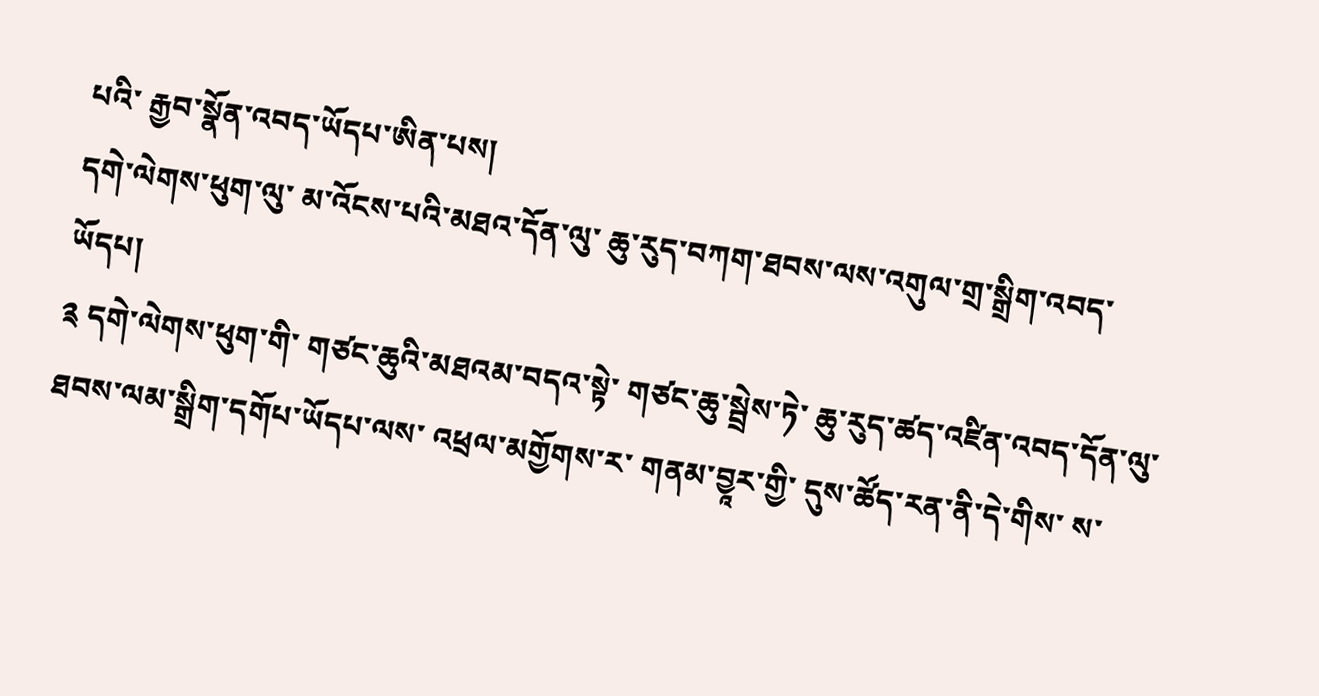པའི་ རྒྱབ་སྣོན་འབད་ཡོདཔ་ཨིན་པས།
དགེ་ལེགས་ཕུག་ལུ་ མ་འོངས་པའི་མཐའ་དོན་ལུ་ ཆུ་རུད་བཀག་ཐབས་ལས་འགུལ་གྲ་སྒྲིག་འབད་ཡོདཔ།
༉ དགེ་ལེགས་ཕུག་གི་ གཙང་ཆུའི་མཐའམ་བདའ་སྟེ་ གཙང་ཆུ་སྦྲེས་ཏེ་ ཆུ་རུད་ཚད་འཛིན་འབད་དོན་ལུ་ ཐབས་ལམ་སྒྲིག་དགོཔ་ཡོདཔ་ལས་ འཕྲལ་མགྱོགས་ར་ གནམ་བྱཱར་གྱི་ དུས་ཚོད་རན་ནི་དེ་གིས་ ས་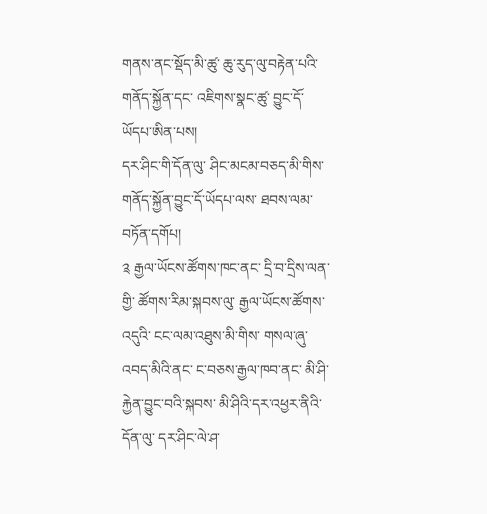གནས་ནང་སྡོད་མི་ཚུ་ ཆུ་རུད་ལུ་བརྟེན་པའི་ གནོད་སྐྱོན་དང་ འཇིགས་སྣང་ཚུ་ བྱུང་དོ་ཡོདཔ་ཨིན་པས།
དར་ཤིང་གི་དོན་ལུ་ ཤིང་མངམ་བཅད་མི་གིས་ གནོད་སྐྱོན་བྱུང་དོ་ཡོདཔ་ལས་ ཐབས་ལམ་བཏོན་དགོཔ།
༉ རྒྱལ་ཡོངས་ཚོགས་ཁང་ནང་ དྲི་བ་དྲིས་ལན་གྱི་ ཚོགས་རིམ་སྐབས་ལུ་ རྒྱལ་ཡོངས་ཚོགས་འདུའི་ ངང་ལམ་འཐུས་མི་གིས་ གསལ་ཞུ་འབད་མིའི་ནང་ ང་བཅས་རྒྱལ་ཁབ་ནང་ མི་ཤི་རྐྱེན་བྱུང་བའི་སྐབས་ མི་ཤིའི་དར་འཕྱར་ནིའི་དོན་ལུ་ དར་ཤིང་ལེ་ཤ་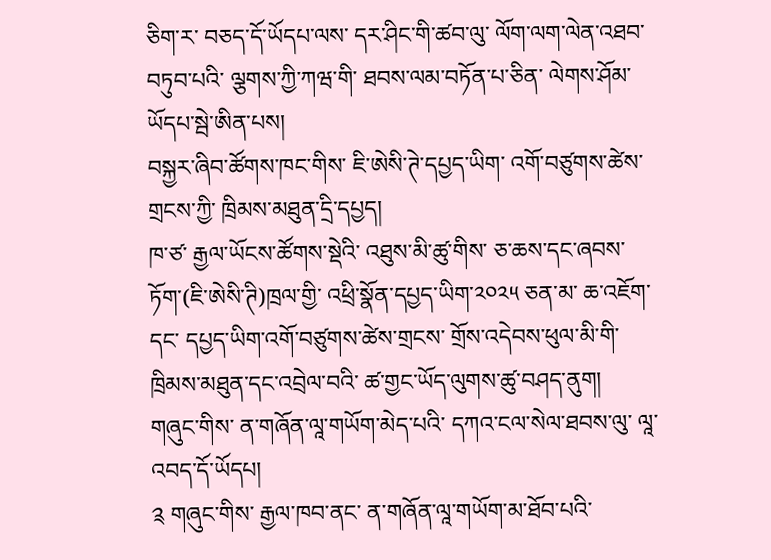ཅིག་ར་ བཅད་དོ་ཡོདཔ་ལས་ དར་ཤིང་གི་ཚབ་ལུ་ ལོག་ལག་ལེན་འཐབ་བཏུབ་པའི་ ལྕགས་ཀྱི་ཀཝ་གི་ ཐབས་ལམ་བཏོན་པ་ཅིན་ ལེགས་ཤོམ་ཡོདཔ་སྦེ་ཨིན་པས།
བསྐྱར་ཞིབ་ཚོགས་ཁང་གིས་ ཇི་ཨེསི་ཊེ་དཔྱད་ཡིག་ འགོ་བཙུགས་ཚེས་གྲངས་ཀྱི་ ཁྲིམས་མཐུན་དྲི་དཔྱད།
ཁ་ཙ་ རྒྱལ་ཡོངས་ཚོགས་སྡེའི་ འཐུས་མི་ཚུ་གིས་ ཅ་ཆས་དང་ཞབས་ཏོག་(ཇི་ཨེསི་ཊི)ཁྲལ་གྱི་ འཕྲི་སྣོན་དཔྱད་ཡིག་༢༠༢༥ ཅན་མ་ ཆ་འཇོག་དང་ དཔྱད་ཡིག་འགོ་བཙུགས་ཚེས་གྲངས་ གྲོས་འདེབས་ཕུལ་མི་གི་ ཁྲིམས་མཐུན་དང་འབྲེལ་བའི་ ཚ་གྱང་ཡོད་ལུགས་ཚུ་བཤད་ནུག།
གཞུང་གིས་ ན་གཞོན་ལཱ་གཡོག་མེད་པའི་ དཀའ་ངལ་སེལ་ཐབས་ལུ་ ལཱ་འབད་དོ་ཡོདཔ།
༉ གཞུང་གིས་ རྒྱལ་ཁབ་ནང་ ན་གཞོན་ལཱ་གཡོག་མ་ཐོབ་པའི་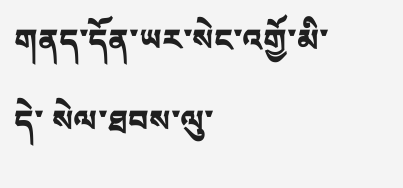གནད་དོན་ཡར་སེང་འགྱོ་མི་དེ་ སེལ་ཐབས་ལུ་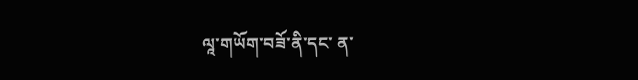ལཱ་གཡོག་བཟོ་ནི་དང་ ན་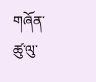གཞོན་ཚུ་ལུ་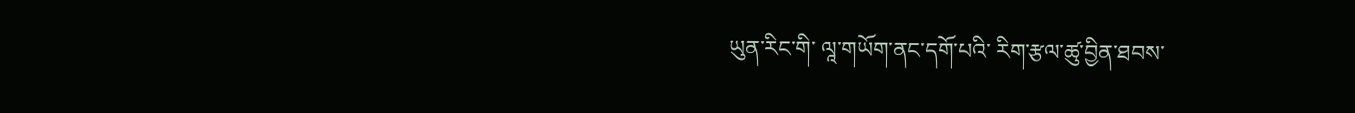ཡུན་རིང་གི་ ལཱ་གཡོག་ནང་དགོ་པའི་ རིག་རྩལ་ཚུ་བྱིན་ཐབས་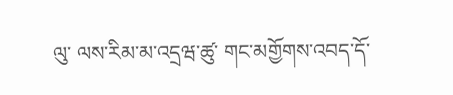ལུ་ ལས་རིམ་མ་འདྲཝ་ཚུ་ གང་མགྱོགས་འབད་དོ་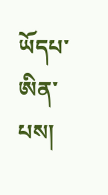ཡོདཔ་ཨིན་པས།